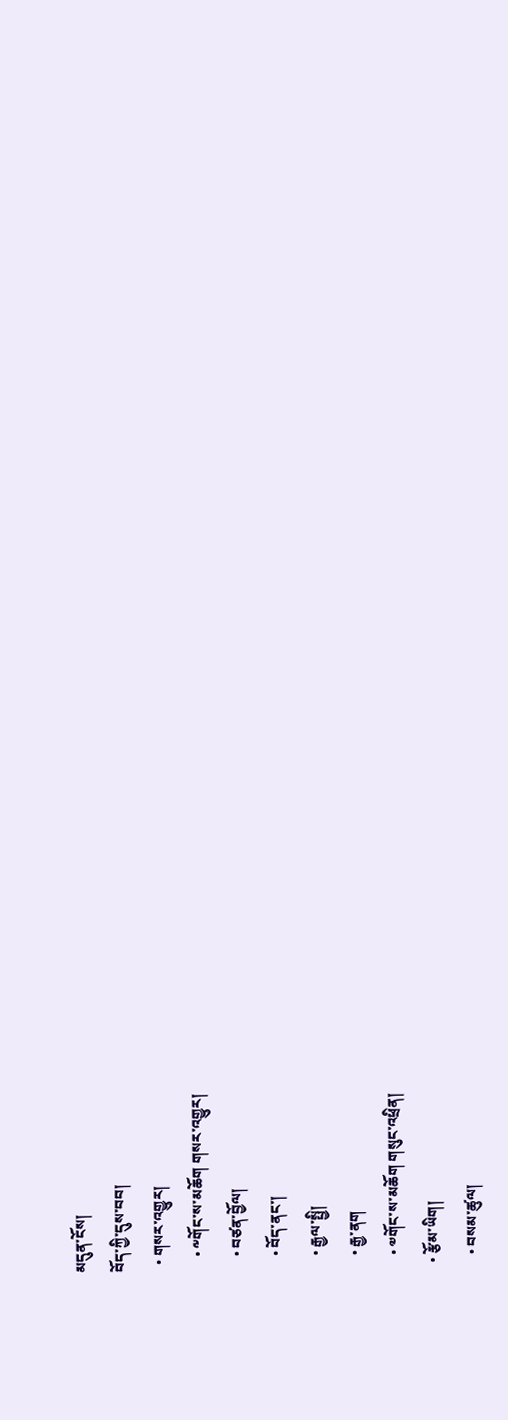མདུན་ངོས།
བོད་ཀྱི་དུས་བབ།
  • གསར་འགྱུར།
    • ༸གོང་ས་མཆོག གསར་འགྱུར།
    • བཙན་བྱོལ།
    • བོད་ནང་།
    • རྒྱལ་སྤྱི།
    • རྒྱ་ནག
    • ༧གོང་ས་མཆོག གསུང་འཕྲིན།
  • རྩོམ་ཡིག།
    • བསམ་ཚུལ།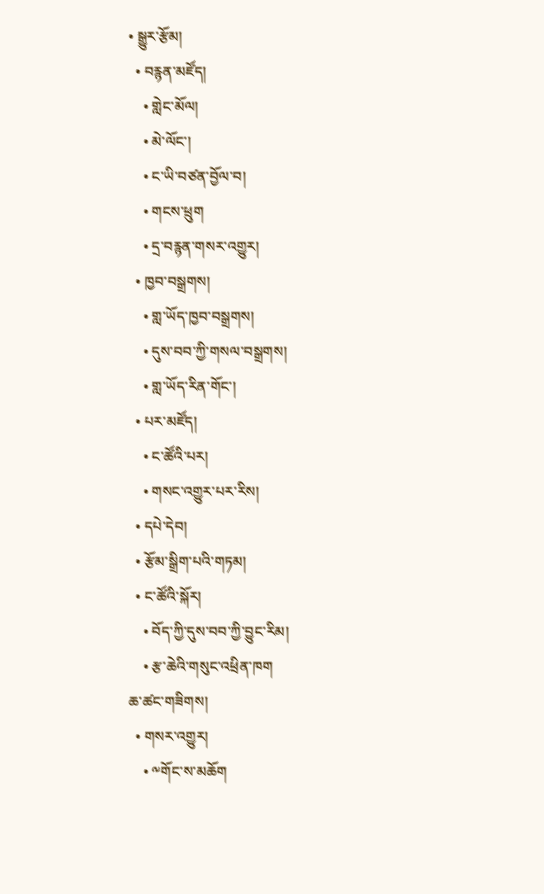• སྒྱུར་རྩོམ།
  • བརྙན་མཛོད།
    • གླེང་མོལ།
    • མེ་ལོང་།
    • ང་ཡི་བཙན་བྱོལ་བ།
    • གངས་ཕྲུག
    • དྲ་བརྙན་གསར་འགྱུར།
  • ཁྱབ་བསྒྲགས།
    • གླ་ཡོད་ཁྱབ་བསྒྲགས།
    • དུས་བབ་ཀྱི་གསལ་བསྒྲགས།
    • གླ་ཡོད་རིན་གོང་།
  • པར་མཛོད།
    • ང་ཚོའི་པར།
    • གསང་འགྱུར་པར་རིས།
  • དཔེ་དེབ།
  • རྩོམ་སྒྲིག་པའི་གཏམ།
  • ང་ཚོའི་སྐོར།
    • བོད་ཀྱི་དུས་བབ་ཀྱི་བྱུང་རིམ།
    • རྩ་ཆེའི་གསུང་འཕྲིན་ཁག
ཆ་ཚང་གཟིགས།
  • གསར་འགྱུར།
    • ༸གོང་ས་མཆོག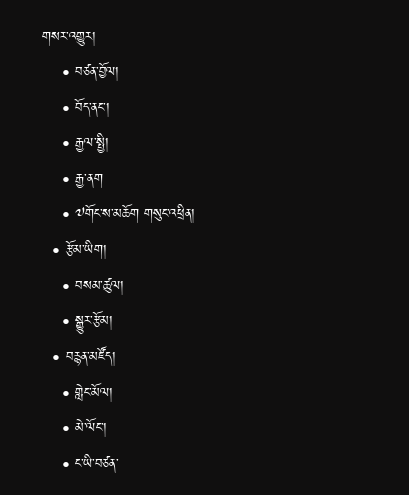གསར་འགྱུར།
    • བཙན་བྱོལ།
    • བོད་ནང་།
    • རྒྱལ་སྤྱི།
    • རྒྱ་ནག
    • ༧གོང་ས་མཆོག གསུང་འཕྲིན།
  • རྩོམ་ཡིག།
    • བསམ་ཚུལ།
    • སྒྱུར་རྩོམ།
  • བརྙན་མཛོད།
    • གླེང་མོལ།
    • མེ་ལོང་།
    • ང་ཡི་བཙན་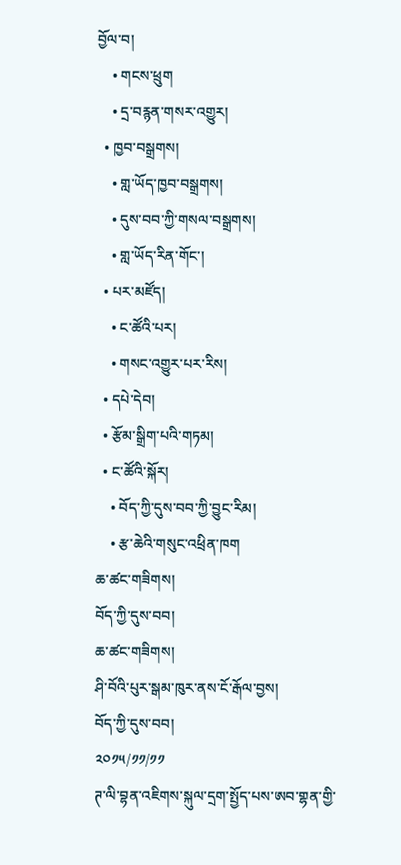བྱོལ་བ།
    • གངས་ཕྲུག
    • དྲ་བརྙན་གསར་འགྱུར།
  • ཁྱབ་བསྒྲགས།
    • གླ་ཡོད་ཁྱབ་བསྒྲགས།
    • དུས་བབ་ཀྱི་གསལ་བསྒྲགས།
    • གླ་ཡོད་རིན་གོང་།
  • པར་མཛོད།
    • ང་ཚོའི་པར།
    • གསང་འགྱུར་པར་རིས།
  • དཔེ་དེབ།
  • རྩོམ་སྒྲིག་པའི་གཏམ།
  • ང་ཚོའི་སྐོར།
    • བོད་ཀྱི་དུས་བབ་ཀྱི་བྱུང་རིམ།
    • རྩ་ཆེའི་གསུང་འཕྲིན་ཁག
ཆ་ཚང་གཟིགས།
བོད་ཀྱི་དུས་བབ།
ཆ་ཚང་གཟིགས།
ཤི་བོའི་པུར་སྒམ་ཁུར་ནས་ངོ་རྒོལ་བྱས།
བོད་ཀྱི་དུས་བབ།
༢༠༡༥/༡༡/༡༡
ཊ་ལི་བྷན་འཇིགས་སྐུལ་དྲག་སྤྱོད་པས་ཨབ་གྷན་གྱི་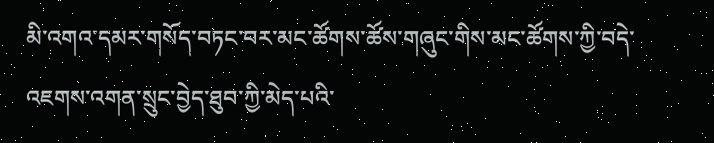མི་འགའ་དམར་གསོད་བཏང་བར་མང་ཚོགས་ཚོས་གཞུང་གིས་མང་ཚོགས་ཀྱི་བདེ་འཇགས་འགན་སྲུང་བྱེད་ཐུབ་ཀྱི་མེད་པའི་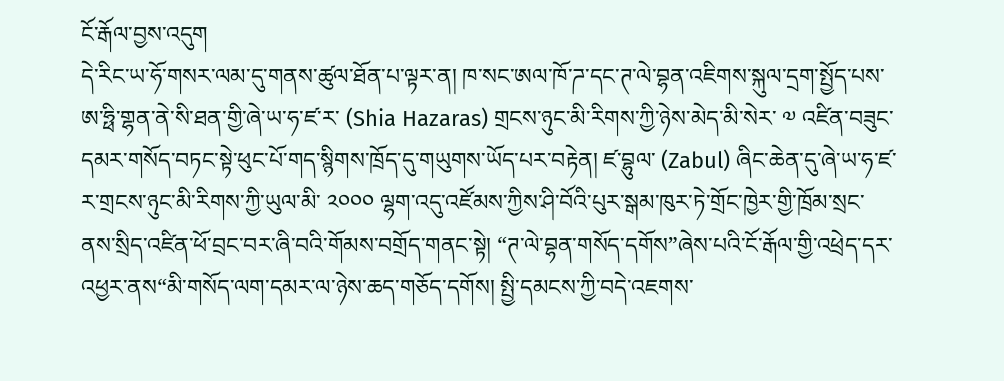ངོ་རྒོལ་བྱས་འདུག
དེ་རིང་ཡ་ཧོ་གསར་ལམ་དུ་གནས་ཚུལ་ཐོན་པ་ལྟར་ན། ཁ་སང་ཨལ་ཁོ་ཌ་དང་ཊ་ལེ་བྷན་འཇིགས་སྐུལ་དྲག་སྤྱོད་པས་ཨ་ཧྥི་གྷན་ནེ་སི་ཐན་གྱི་ཞེ་ཡ་ཧ་ཛ་ར་ (Shia Hazaras) གྲངས་ཉུང་མི་རིགས་ཀྱི་ཉེས་མེད་མི་སེར་ ༧ འཛིན་བཟུང་དམར་གསོད་བཏང་སྟེ་ཕུང་པོ་གད་སྙིགས་ཁྲོད་དུ་གཡུགས་ཡོད་པར་བརྟེན། ཛ་བྷུལ་ (Zabul) ཞིང་ཆེན་དུ་ཞེ་ཡ་ཧ་ཛ་ར་གྲངས་ཉུང་མི་རིགས་ཀྱི་ཡུལ་མི་ ༢༠༠༠ ལྷག་འདུ་འཛོམས་ཀྱིས་ཤི་བོའི་པུར་སྒམ་ཁུར་ཏེ་གྲོང་ཁྱེར་གྱི་ཁྲོམ་སྲང་ནས་སྲིད་འཛིན་ཕོ་བྲང་བར་ཞི་བའི་གོམས་བགྲོད་གནང་སྟེ། “ཊ་ལེ་བྷན་གསོད་དགོས”ཞེས་པའི་ངོ་རྒོལ་གྱི་འཕྲེད་དར་འཕྱར་ནས“མི་གསོད་ལག་དམར་ལ་ཉེས་ཆད་གཅོད་དགོས། སྤྱི་དམངས་ཀྱི་བདེ་འཇགས་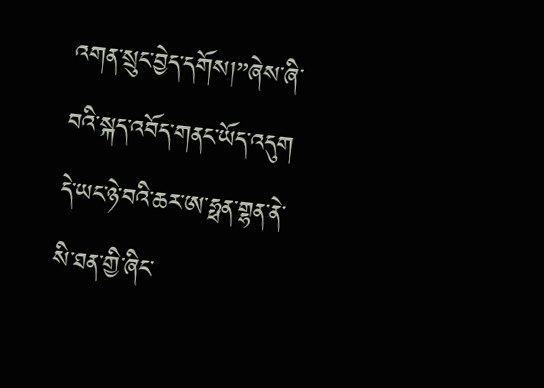འགན་སྲུང་བྱེད་དགོས།”ཞེས་ཞི་བའི་སྐད་འབོད་གནང་ཡོད་འདུག
དེ་ཡང་ཉེ་བའི་ཆར་ཨ་ཧྥན་གྷན་ནེ་སི་ཐན་གྱི་ཞིང་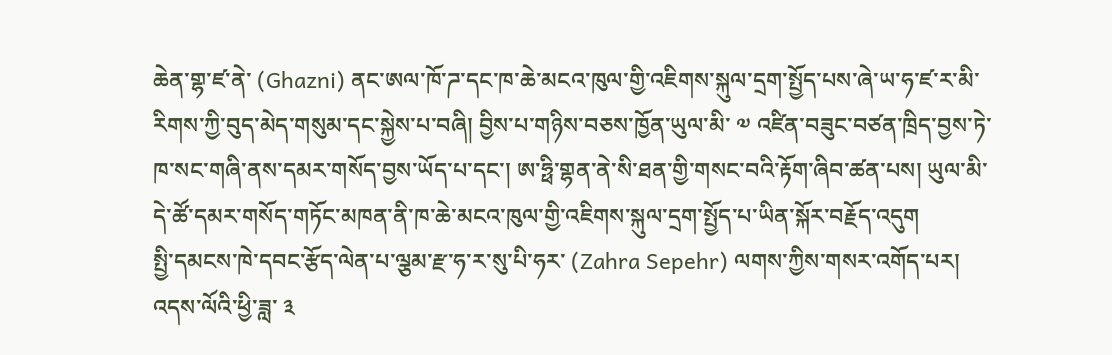ཆེན་གྷ་ཛ་ནེ་ (Ghazni) ནང་ཨལ་ཁོ་ཌ་དང་ཁ་ཆེ་མངའ་ཁུལ་གྱི་འཇིགས་སྐུལ་དྲག་སྤྱོད་པས་ཞེ་ཡ་ཧ་ཛ་ར་མི་རིགས་ཀྱི་བུད་མེད་གསུམ་དང་སྐྱེས་པ་བཞི། བྱིས་པ་གཉིས་བཅས་ཁྱོན་ཡུལ་མི་ ༧ འཛིན་བཟུང་བཙན་ཁྲིད་བྱས་ཏེ་ཁ་སང་གཞི་ནས་དམར་གསོད་བྱས་ཡོད་པ་དང་། ཨ་ཧྥི་གྷན་ནེ་སི་ཐན་གྱི་གསང་བའི་རྟོག་ཞིབ་ཚན་པས། ཡུལ་མི་དེ་ཚོ་དམར་གསོད་གཏོང་མཁན་ནི་ཁ་ཆེ་མངའ་ཁུལ་གྱི་འཇིགས་སྐུལ་དྲག་སྤྱོད་པ་ཡིན་སྐོར་བརྗོད་འདུག
སྤྱི་དམངས་ཁེ་དབང་རྩོད་ལེན་པ་ལྕམ་རྫ་ཧ་ར་སུ་པི་ཧར་ (Zahra Sepehr) ལགས་ཀྱིས་གསར་འགོད་པར། འདས་ལོའི་ཕྱི་ཟླ་ ༣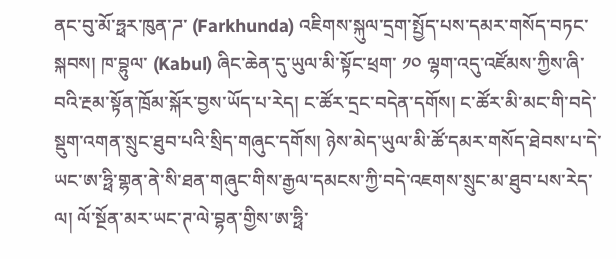ནང་བུ་མོ་ཧྥར་ཁུན་ཌ་ (Farkhunda) འཇིགས་སྐུལ་དྲག་སྤྱོད་པས་དམར་གསོད་བཏང་སྐབས། ཁ་བྷུལ་ (Kabul) ཞིང་ཆེན་དུ་ཡུལ་མི་སྟོང་ཕྲག་ ༡༠ ལྷག་འདུ་འཛོམས་ཀྱིས་ཞི་བའི་རྔམ་སྟོན་ཁྲོམ་སྐོར་བྱས་ཡོད་པ་རེད། ང་ཚོར་དྲང་བདེན་དགོས། ང་ཚོར་མི་མང་གི་བདེ་སྡུག་འགན་སྲུང་ཐུབ་པའི་སྲིད་གཞུང་དགོས། ཉེས་མེད་ཡུལ་མི་ཚོ་དམར་གསོད་ཐེབས་པ་དེ་ཡང་ཨ་ཧྥི་གྷན་ནེ་སི་ཐན་གཞུང་གིས་རྒྱལ་དམངས་ཀྱི་བདེ་འཇགས་སྲུང་མ་ཐུབ་པས་རེད་ལ། ལོ་སྔོན་མར་ཡང་ཊ་ལེ་བྷན་གྱིས་ཨ་ཧྥི་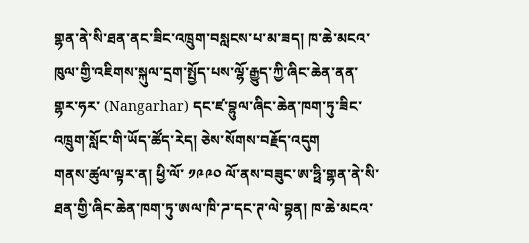གྷན་ནེ་སི་ཐན་ནང་ཟིང་འཁྲུག་བསླངས་པ་མ་ཟད། ཁ་ཆེ་མངའ་ཁུལ་གྱི་འཇིགས་སྐུལ་དྲག་སྤྱོད་པས་ལྷོ་རྒྱུད་ཀྱི་ཞིང་ཆེན་ནན་གྷར་ཧར་ (Nangarhar) དང་ཛ་བྷུལ་ཞིང་ཆེན་ཁག་ཏུ་ཟིང་འཁྲུག་སློང་གི་ཡོད་ཚོད་རེད། ཅེས་སོགས་བརྗོད་འདུག
གནས་ཚུལ་ལྟར་ན། ཕྱི་ལོ་ ༡༩༩༠ ལོ་ནས་བཟུང་ཨ་ཧྥི་གྷན་ནེ་སི་ཐན་གྱི་ཞིང་ཆེན་ཁག་ཏུ་ཨལ་ཁི་ཌ་དང་ཊ་ལེ་བྷན། ཁ་ཆེ་མངའ་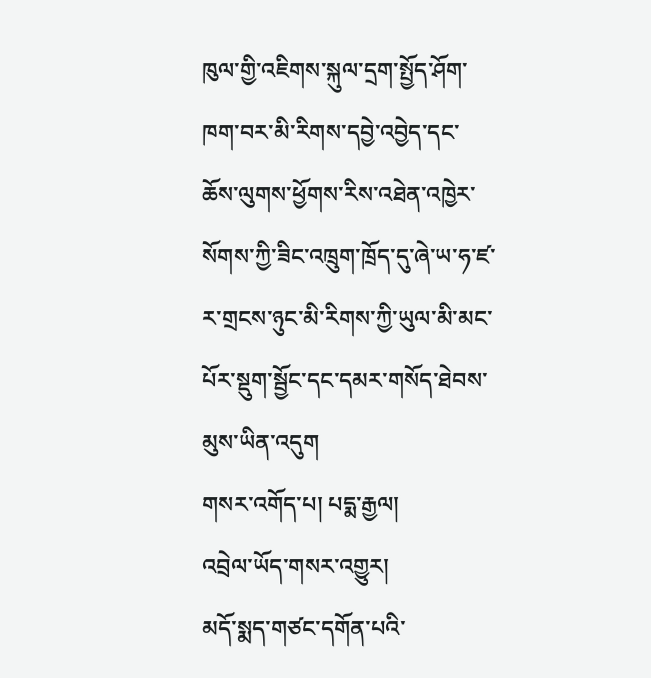ཁུལ་གྱི་འཇིགས་སྐུལ་དྲག་སྤྱོད་ཤོག་ཁག་བར་མི་རིགས་དབྱེ་འབྱེད་དང་ཆོས་ལུགས་ཕྱོགས་རིས་འཐེན་འཁྱེར་སོགས་ཀྱི་ཟིང་འཁྲུག་ཁྲོད་དུ་ཞེ་ཡ་ཧ་ཛ་ར་གྲངས་ཉུང་མི་རིགས་ཀྱི་ཡུལ་མི་མང་པོར་སྡུག་སྦྱོང་དང་དམར་གསོད་ཐེབས་མུས་ཡིན་འདུག
གསར་འགོད་པ། པདྨ་རྒྱལ།
འབྲེལ་ཡོད་གསར་འགྱུར།
མདོ་སྨད་གཙང་དགོན་པའི་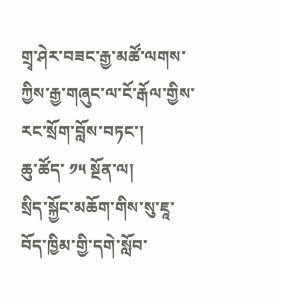གྲྭ་ཤེར་བཟང་རྒྱ་མཚོ་ལགས་ཀྱིས་རྒྱ་གཞུང་ལ་ངོ་རྒོལ་གྱིས་རང་སྲོག་བློས་བཏང་།
ཆུ་ཚོད་ ༡༥ སྔོན་ལ།
སྲིད་སྐྱོང་མཆོག་གིས་སུ་ཇཱ་བོད་ཁྱིམ་གྱི་དགེ་སློབ་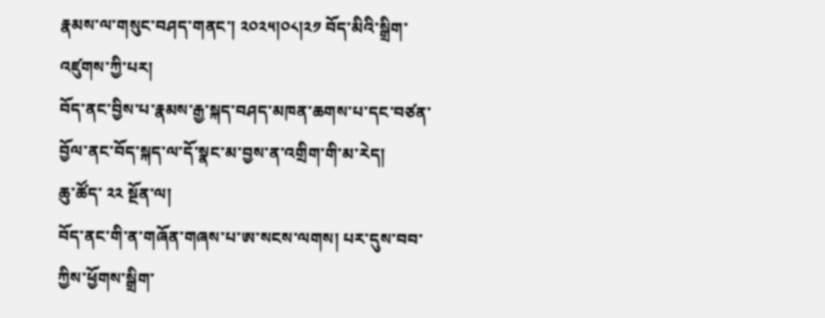རྣམས་ལ་གསུང་བཤད་གནང་། ༢༠༢༥།༠༨།༢༡ བོད་མིའི་སྒྲིག་འཛུགས་ཀྱི་པར།
བོད་ནང་བྱིས་པ་རྣམས་རྒྱ་སྐད་བཤད་མཁན་ཆགས་པ་དང་བཙན་བྱོལ་ནང་བོད་སྐད་ལ་དོ་སྣང་མ་བྱས་ན་འགྲིག་གི་མ་རེད།
ཆུ་ཚོད་ ༢༢ སྔོན་ལ།
བོད་ནང་གི་ན་གཞོན་གཞས་པ་ཨ་སངས་ལགས། པར་དུས་བབ་ཀྱིས་ཕྱོགས་སྒྲིག་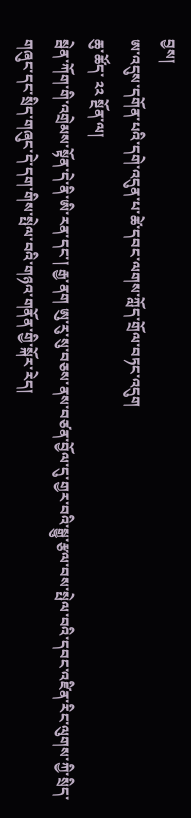བྱས།
ཨ་འདུས་དགོན་པའི་དགེ་འདུན་པ་ཚེ་དབང་ལགས་ཀློད་གྲོལ་བཏང་འདུག
ཆུ་ཚོད་ ༢༢ སྔོན་ལ།
སྦེན་ཀོག་གི་འགྲེམས་སྟོན་དེ་ནི་ཨི་རན་དང་། རྒྱ་ནག ཨུ་རུ་སུ་བཅས་ནས་བཙན་བྱོལ་དུ་གྱར་བའི་སྒྱུ་རྩལ་བས་སྤེལ་བའི་དབང་འཛིན་རིང་ལུགས་ཀྱི་སྲིད་གཞུང་དང་སྲིད་གཞུང་དེ་དག་གིས་སྤེལ་བའི་གཉའ་གནོན་གྱི་སྐོར་རེད།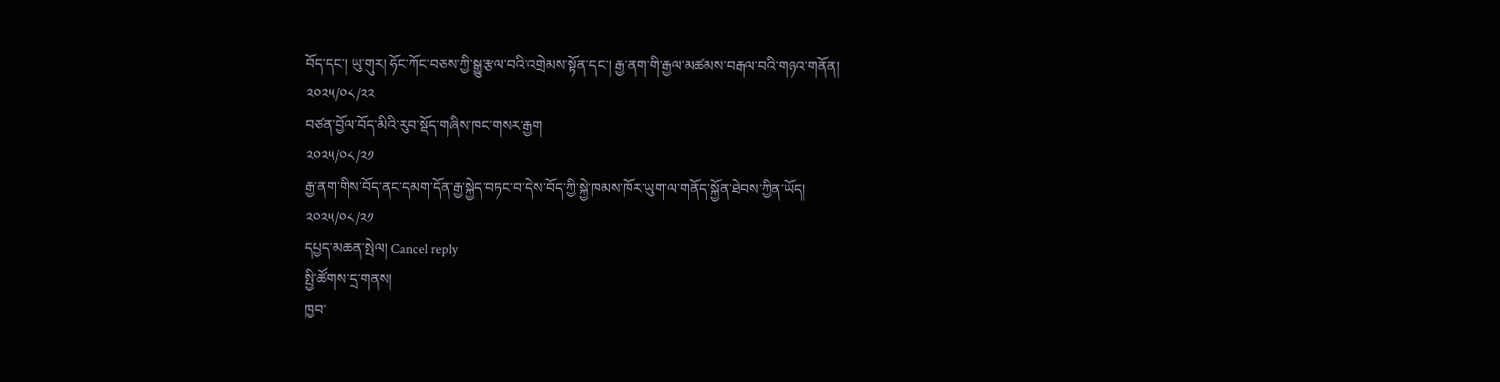བོད་དང་། ཡུ་གུར། ཧོང་ཀོང་བཅས་ཀྱི་སྒྱུ་རྩལ་བའི་འགྲེམས་སྟོན་དང་། རྒྱ་ནག་གི་རྒྱལ་མཚམས་བརྒལ་བའི་གཉའ་གནོན།
༢༠༢༥/༠༨/༢༢
བཙན་བྱོལ་བོད་མིའི་རུབ་སྡོད་གཞིས་ཁང་གསར་རྒྱག
༢༠༢༥/༠༨/༢༡
རྒྱ་ནག་གིས་བོད་ནང་དམག་དོན་རྒྱ་སྐྱེད་བཏང་བ་དེས་བོད་ཀྱི་སྐྱེ་ཁམས་ཁོར་ཡུག་ལ་གནོད་སྐྱོན་ཐེབས་ཀྱིན་ཡོད།
༢༠༢༥/༠༨/༢༡
དཔྱད་མཆན་སྤེལ། Cancel reply
སྤྱི་ཚོགས་དྲ་གནས།
ཁྱབ་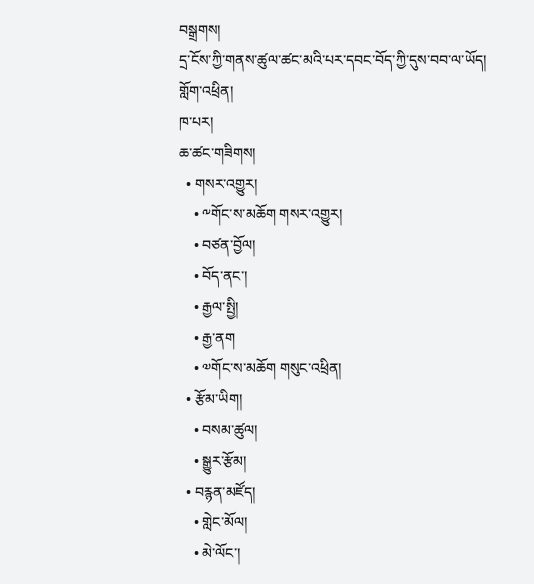བསྒྲགས།
དྲ་ངོས་ཀྱི་གནས་ཚུལ་ཚང་མའི་པར་དབང་བོད་ཀྱི་དུས་བབ་ལ་ཡོད།
གློག་འཕྲིན།
ཁ་པར།
ཆ་ཚང་གཟིགས།
  • གསར་འགྱུར།
    • ༸གོང་ས་མཆོག གསར་འགྱུར།
    • བཙན་བྱོལ།
    • བོད་ནང་།
    • རྒྱལ་སྤྱི།
    • རྒྱ་ནག
    • ༧གོང་ས་མཆོག གསུང་འཕྲིན།
  • རྩོམ་ཡིག།
    • བསམ་ཚུལ།
    • སྒྱུར་རྩོམ།
  • བརྙན་མཛོད།
    • གླེང་མོལ།
    • མེ་ལོང་།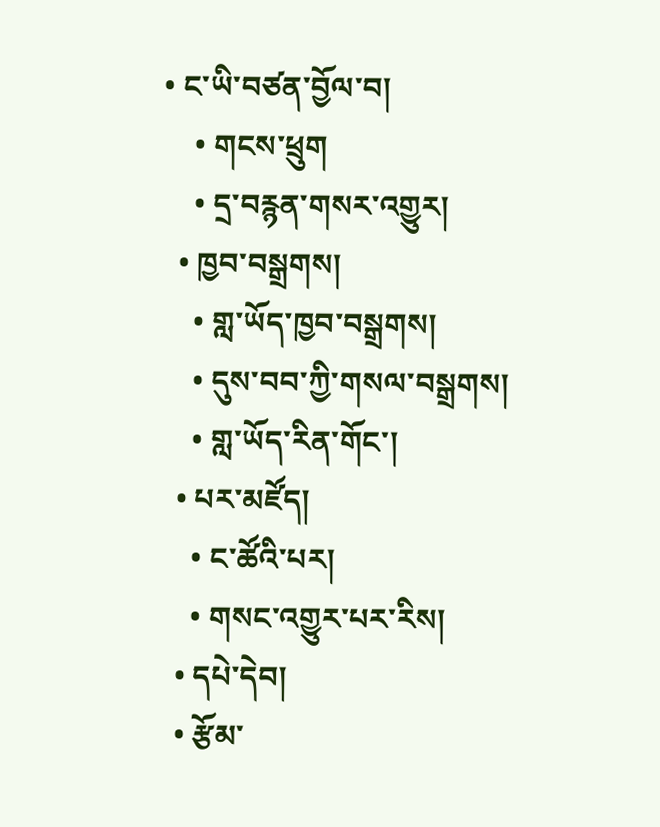• ང་ཡི་བཙན་བྱོལ་བ།
    • གངས་ཕྲུག
    • དྲ་བརྙན་གསར་འགྱུར།
  • ཁྱབ་བསྒྲགས།
    • གླ་ཡོད་ཁྱབ་བསྒྲགས།
    • དུས་བབ་ཀྱི་གསལ་བསྒྲགས།
    • གླ་ཡོད་རིན་གོང་།
  • པར་མཛོད།
    • ང་ཚོའི་པར།
    • གསང་འགྱུར་པར་རིས།
  • དཔེ་དེབ།
  • རྩོམ་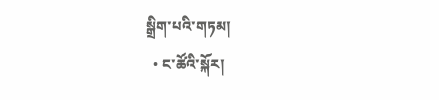སྒྲིག་པའི་གཏམ།
  • ང་ཚོའི་སྐོར།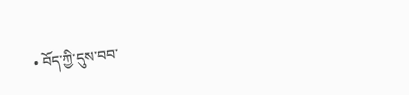• བོད་ཀྱི་དུས་བབ་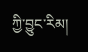ཀྱི་བྱུང་རིམ།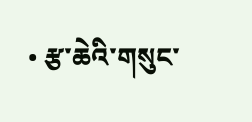• རྩ་ཆེའི་གསུང་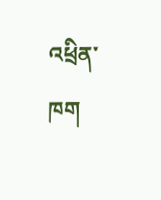འཕྲིན་ཁག